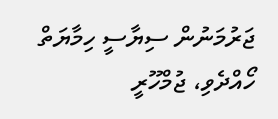ޖަރުމަނުން ސިޔާސީ ހިމާޔަތް ހޯއްދެވި، ޖުމްހޫރީ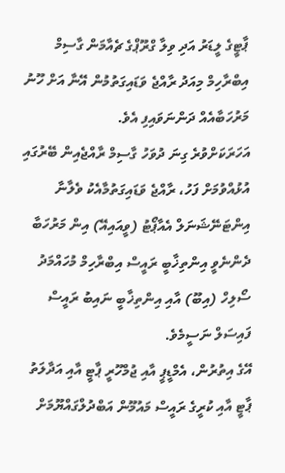ޕާޓީގެ ލީޑަރު އަދި ވިލާ ގްރޫޕްގެ ޗެއާމަން ގާސިމް އިބްރާހިމް މިއަދު ރާއްޖެ ވަޑައިގަތުމުން އޭނާ އަށް ހޫނު މަރުހަބާއެއް ދަންނަވައިފި އެވެ.
އަހަރަކަށްވުރެ ގިނަ ދުވަހު ގާސިމް ރާއްޖެއިން ބޭރުގައި އުޅުއްވުމަށް ފަހު، ރާއްޖެ ވަޑައިގަތުމާއެކު ވެލާނާ އިންޓަނޭޝަނަލް އެއާޕޯޓު (ވީއައިއޭ) އިން މަރުހަބާ ދެންނެވީ އިންތިޚާބީ ރައީސް އިބްރާހިމް މުހައްމަދު ސޯލިހް (އިބޫ) އާއި އިންތިޚާބީ ނައިބު ރައީސް ފައިސަލް ނަސީމެވެ.
އޭގެ އިތުރުން، އެމްޑީޕީ އާއި ޖުމްހޫރީ ޕާޓީ އާއި އަދާލަތު ޕާޓީ އާއި ކުރީގެ ރައީސް މައުމޫން އަބްދުލްގައްޔޫމަށް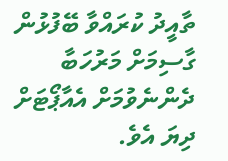ތާއީދު ކުރައްވާ ބޭފުޅުން ގާސިމަށް މަރުހަބާ ދެންނެވުމަށް އެއާޕޯޓަށް ދިޔަ އެވެ.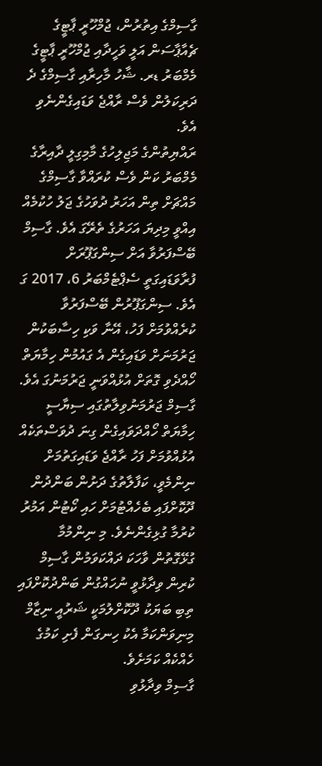ގާސިމްގެ އިތުރުން، ޖުމްހޫރީ ޕާޓީގެ ޗެއާޕާސަން އަލީ ވަހީދާއި ޖުމްހޫރީ ޕާޓީގެ މެމްބަރު ޑރ. ޝާހު މާހިރާއި ގާސިމްގެ ދެ ދަރިކަލުން ވެސް ރާއްޖެ ވަޑައިގެންނެވި އެވެ.
ރައްޔިތުންގެ މަޖިލިހުގެ މާމިގިލީ ދާއިރާގެ މެމްބަރު ކަން ވެސް ކުރައްވާ ގާސިމްގެ މައްޗަށް ތިން އަހަރު ދުވަހުގެ ޖަލު ހުކުމެއް އިއްވީ މިދިޔަ އަހަރުގެ ތެރޭގަ އެވެ. ގާސިމް ބޭސްފަރުވާ އަށް ސިންގަޕޫރަށް ފުރާވަޑައިގަތީ ސެޕްޓެމްބަރު 6، 2017 ގަ އެވެ. ސިންގަޕޫރުން ބޭސްފަރުވާ ކުރެއްވުމަށް ފަހު، އޭނާ ވަކި ހިސާބަކުން ޖަރުމަނަށް ވަޑައިގެން އެ ގައުމުން ހިމާޔަތް ހޯއްދެވި ގޮތަށް އުޅުއްވަނީ ޖަރުމަނުގަ އެވެ.
ގާސިމް ޖަރުމަނުވިލާތުގައި ސިޔާސީ ހިމާޔަތް ހޯއްދަވައިގެން ގިނަ ދުވަސްތަކެއް އުޅުއްވުމަށް ފަހު ރާއްޖެ ވަޑައިގަތުމަށް ނިންމެވީ، ކަފާލާތުގެ ދަށުން ބަންދުން ދޫކޮށްފައި ބެހެއްޓުމަށް ހައި ކޯޓުން އަމުރު ކުރުމާ ގުޅިގެންނެވެ. މި ނިންމުމާ ގުޅޭގޮތުން ވާހަކަ ދައްކަވަމުން ގާސިމް ކުރިން ވިދާޅުވީ ނުހައްގުން ބަންދުކޮށްފައި ތިބި ބަޔަކު ދޫކޮށްލުމަކީ ޝަރުއީ ނިޒާމް މިނިވަންކަމާ އެކު ހިނގަން ފެށި ކަމުގެ ހެއްކެއް ކަމަށެވެ.
ގާސިމް ވިދާޅުވި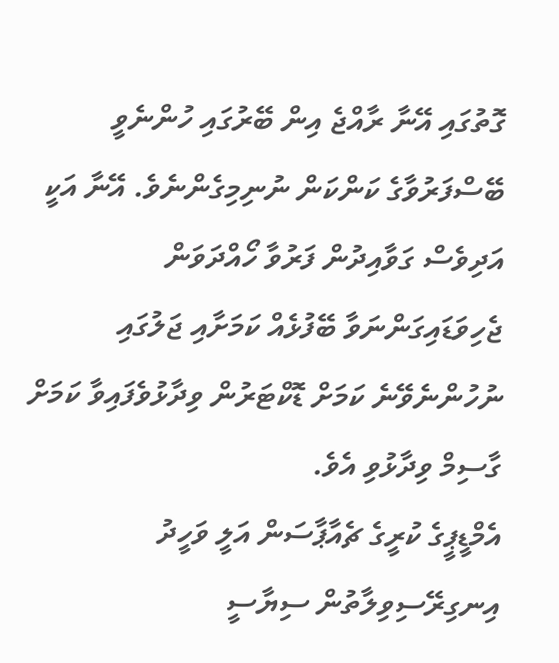ގޮތުގައި އޭނާ ރާއްޖެ އިން ބޭރުގައި ހުންނެވީ ބޭސްފަރުވާގެ ކަންކަން ނުނިމިގެންނެވެ. އޭނާ އަކީ އަދިވެސް ގަވާއިދުން ފަރުވާ ހޯއްދަވަން ޖެހިވަޑައިގަންނަވާ ބޭފުޅެއް ކަމަށާއި ޖަލުގައި ނުހުންނެވޭނެ ކަމަށް ޑޮކްޓަރުން ވިދާޅުވެފައިވާ ކަމަށް ގާސިމް ވިދާޅުވި އެވެ.
އެމްޑީޕީގެ ކުރީގެ ޗެއާޕާސަން އަލީ ވަހީދު އިނގިރޭސިވިލާތުން ސިޔާސީ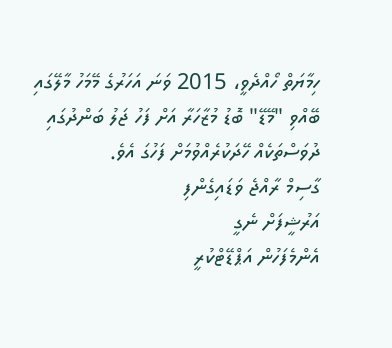ހިމާޔަތް ހޯއްދެވީ، 2015 ވަނަ އަހަރުގެ މޭމަހު މާލޭގައި ބޭއްވި "މޭޑޭ" ބޮޑު މުޒާހަރާ އަށް ފަހު ޖަލު ބަންދުގައި ދުވަސްތަކެއް ހޭދަކުރެއްވުމަށް ފަހުގަ އެވެ.
ގާސިމް ރާއްޖެ ވަޑައިގެންފި
އަރުޝީފަށް ނެގީ
އެންމެފަހުން އަޕްޑޭޓްކުރީ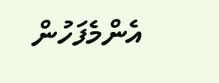އެންމެފަހުން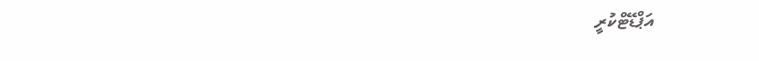އަޕްޑޭޓްކުރީ